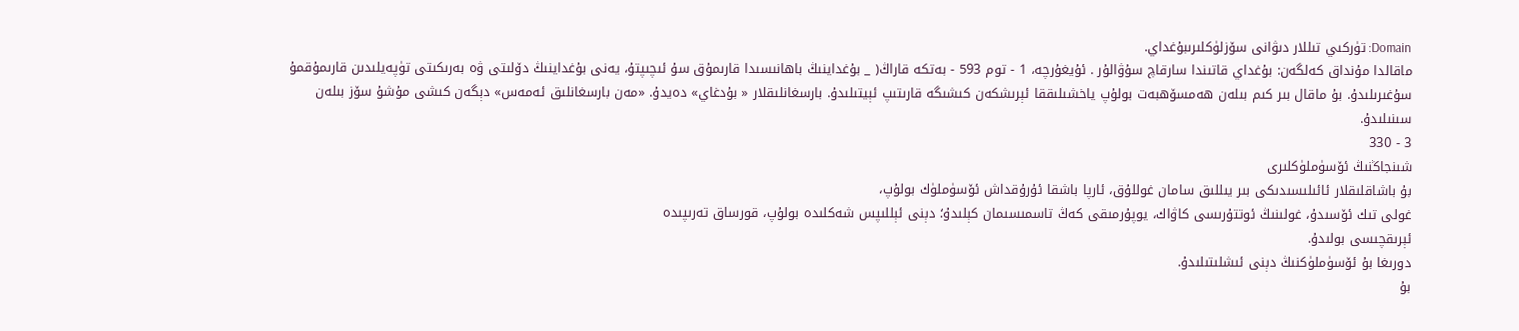Domain: تۈركىي تىللار دىۋانى سۆزلۈكلىرىبۇغداي.
ماقالدا مۇنداق كەلگەن: بۇغداي قاتىندا سارقاچ سۇۋالۇر . ئۇيغۇرچە، 1 - توم 593 - بەتكە قاراڭ( _ بۇغداينىڭ باھانىسىدا قارىمۇق سۇ ئىچىپتۇ، يەنى بۇغداينىڭ دۆلىتى ۋە بەرىكىتى تۈپەيلىدىن قارىمۇقمۇ سۇغىرىلىدۇ. بۇ ماقال بىر كىم بىلەن ھەمسۆھبەت بولۇپ ياخشىلىققا ئېرىشكەن كىشىگە قارىتىپ ئېيتىلىدۇ. بارسغانلىقلار « بۇدغاي» دەيدۇ. «مەن بارسغانلىق ئەمەس» دېگەن كىشى مۇشۇ سۆز بىلەن سىنىلىدۇ.
3 - 330
شىنجاڭنىڭ ئۆسۈملۈكلىرى
بۇ باشاقلىقلار ئائىلىسىدىكى بىر يىللىق سامان غوللۇق، ئارپا باشقا ئۇرۇقداش ئۆسۈملۈك بولۇپ،
غولى تىك ئۆسىدۇ، غولىنىڭ ئوتتۇرىسى كاۋاك، يوپۇرمىقى كەڭ تاسمىسىمان كېلىدۇ؛ دېنى ئېللىپس شەكلىدە بولۇپ، قورساق تەرىپىدە
ئېرىقچىسى بولىدۇ.
دورىغا بۇ ئۆسۈملۈكنىڭ دېنى ئىشلىتىلىدۇ.
بۇ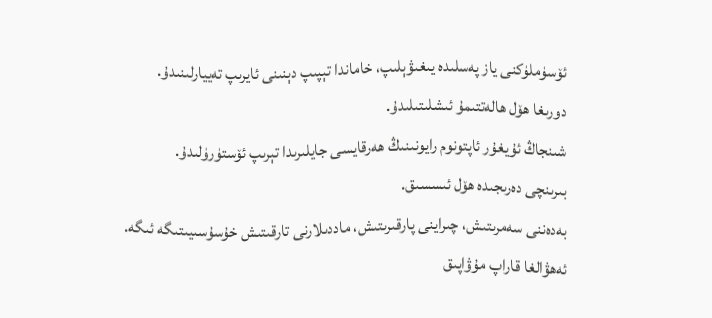ئۆسۈملۈكنى ياز پەسلىدە يىغىۋېلىپ، خاماندا تېپىپ دېنىنى ئايرىپ تەييارلىنىدۇ.
دورىغا ھۆل ھالەتتىمۇ ئىشلىتىلىدۇ.
شىنجاڭ ئۇيغۇر ئاپتونوم رايونىنىڭ ھەرقايسى جايلىرىدا تېرىپ ئۆستۈرۈلىدۇ.
بىرىنچى دەرىجىدە ھۆل ئىسسىق.
بەدەننى سەمرىتىش، چىراينى پارقىرىتىش، ماددىلارنى تارقىتىش خۇسۇسىيىتىگە ئىگە.
ئەھۋالغا قاراپ مۇۋاپىق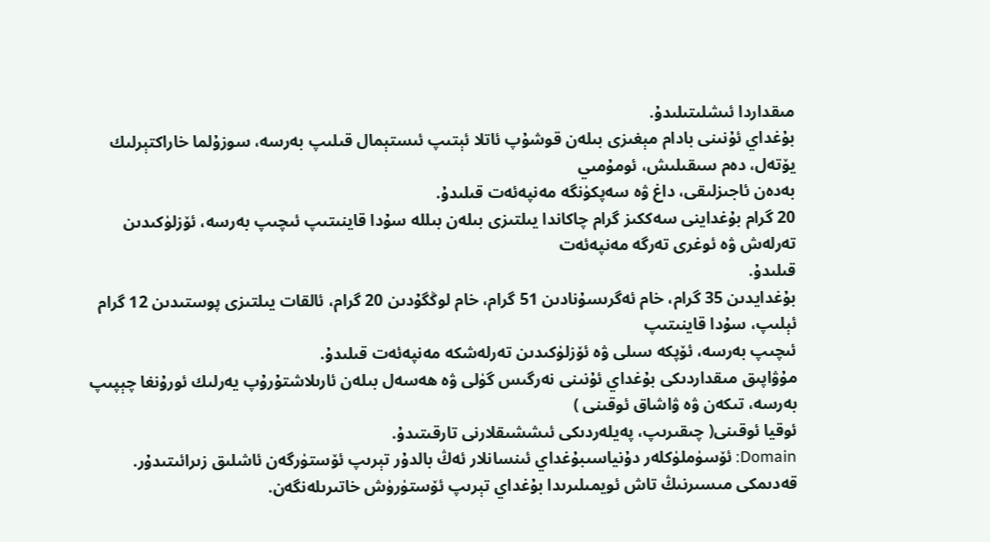مىقداردا ئىشلىتىلىدۇ.
بۇغداي ئۇنىنى بادام مېغىزى بىلەن قوشۇپ ئاتلا ئېتىپ ئىستېمال قىلىپ بەرسە، سوزۇلما خاراكتېرلىك يۆتەل، دەم سىقىلىش، ئومۇمىي
بەدەن ئاجىزلىقى، داغ ۋە سەپكۈنگە مەنپەئەت قىلىدۇ.
20 گرام بۇغداينى سەككىز گرام چاكاندا يىلتىزى بىلەن بىللە سۇدا قاينىتىپ ئىچىپ بەرسە، ئۆزلۈكىدىن تەرلەش ۋە ئوغرى تەرگە مەنپەئەت
قىلىدۇ.
بۇغدايدىن 35 گرام، خام ئەگرىسۇنادىن 51 گرام، خام لوڭگۇدىن 20 گرام، ئالقات يىلتىزى پوستىدىن 12 گرام ئېلىپ، سۇدا قاينىتىپ
ئىچىپ بەرسە، ئۆپكە سىلى ۋە ئۆزلۈكىدىن تەرلەشكە مەنپەئەت قىلىدۇ.
مۇۋاپىق مىقداردىكى بۇغداي ئۇنىنى نەرگىس گۈلى ۋە ھەسەل بىلەن ئارىلاشتۇرۇپ يەرلىك ئورۇنغا چېپىپ بەرسە، تىكەن ۋە ۋاشاق ئوقىنى )
ئوقيا ئوقىنى( چىقىرىپ، پەيلەردىكى ئىششىقلارنى تارقىتىدۇ.
Domain: ئۆسۈملۈكلەر دۇنياسىبۇغداي ئىنسانلار ئەڭ بالدۇر تېرىپ ئۆستۈرگەن ئاشلىق زىرائىتىدۇر. قەدىمكى مىسىرنىڭ تاش ئويمىلىرىدا بۇغداي تېرىپ ئۆستۈرۈش خاتىرىلەنگەن.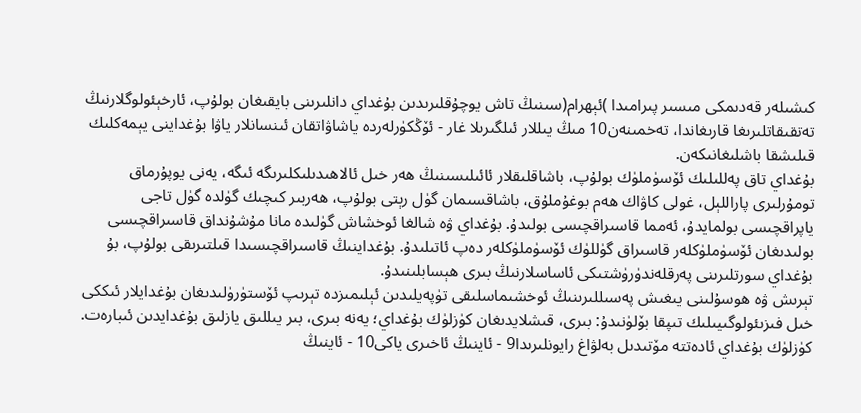كىشىلەر قەدىمكى مىسىر پىرامىدا )ئېھرام(سىنىڭ تاش يوچۇقلىرىدىن بۇغداي دانلىرىنى بايقىغان بولۇپ، ئارخېئولوگلارنىڭ تەتقىقاتلىرىغا قارىغاندا، تەخمىنەن10 مىڭ يىللار ئىلگىرىلا غار - ئۆڭكۈرلەردە ياشاۋاتقان ئىنسانلار ياۋا بۇغداينى يېمەكلىك قىلىشقا باشلىغانىكەن.
بۇغداي تاق پەللىلىك ئۆسۈملۈك بولۇپ، باشاقلىقلار ئائىلىسىنىڭ ھەر خىل ئالاھىدىلىكلىرىگە ئىگە، يەنى يوپۇرماق تومۇرلىرى پاراللېل، غولى كاۋاك ھەم بوغۇملۇق، باشاقسىمان گۈل رېتى بولۇپ، ھەربىر كىچىك گۈلدە گۈل تاجى ياپراقچىسى بولمايدۇ، ئەمما قاسىراقچىسى بولىدۇ. بۇغداي ۋە شالغا ئوخشاش گۈلىدە مانا مۇشۇنداق قاسىراقچىسى بولىدىغان ئۆسۈملۈكلەر قاسىراق گۈللۈك ئۆسۈملۈكلەر دەپ ئاتىلىدۇ. بۇغداينىڭ قاسىراقچىسىدا قىلتىرىقى بولۇپ، بۇ بۇغداي سورتلىرىنى پەرقلەندۈرۈشتىكى ئاساسلارنىڭ بىرى ھېسابلىنىدۇ.
تېرىش ۋە ھوسۇلىنى يىغىش پەسىللىرىنىڭ ئوخشىماسلىقى تۈپەيلىدىن ئېلىمىزدە تېرىپ ئۆستۈرۈلىدىغان بۇغدايلار ئىككى خىل فىزىئولوگىيىلىك تىپقا بۆلۈنىدۇ: بىرى، قىشلايدىغان كۈزلۈك بۇغداي؛ يەنە بىرى، بىر يىللىق يازلىق بۇغدايدىن ئىبارەت. كۈزلۈك بۇغداي ئادەتتە مۆتىدىل بەلۋاغ رايونلىرىدا9 - ئاينىڭ ئاخىرى ياكى10 - ئاينىڭ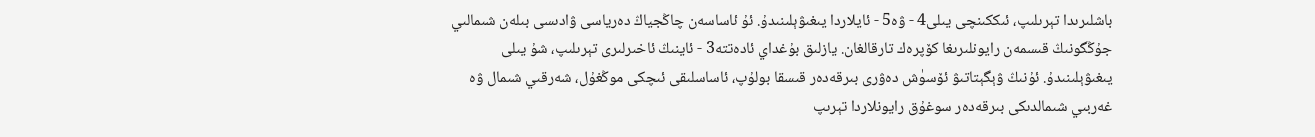باشلىرىدا تېرىلىپ، ئىككىنچى يىلى4 - ۋە5 - ئايلاردا يىغىۋېلىنىدۇ. ئۇ ئاساسەن چاڭجياڭ دەرياسى ۋادىسى بىلەن شىمالىي جۇڭگونىڭ قىسمەن رايونلىرىغا كۆپرەك تارقالغان. يازلىق بۇغداي ئادەتتە3 - ئاينىڭ ئاخىرلىرى تېرىلىپ، شۇ يىلى يىغىۋېلىنىدۇ. ئۇنىڭ ۋېگېتاتىۋ ئۆسۈش دەۋرى بىرقەدەر قىسقا بولۇپ، ئاساسلىقى ئىچكى موڭغۇل، شەرقىي شىمال ۋە غەربىي شىمالدىكى بىرقەدەر سوغۇق رايونلاردا تېرىپ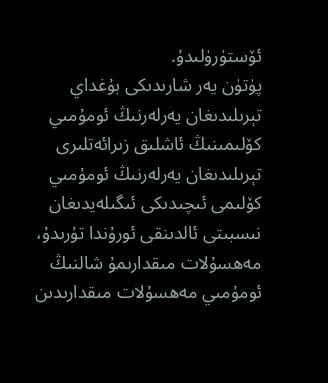ئۆستۈرۈلىدۇ.
پۈتۈن يەر شارىدىكى بۇغداي تېرىلىدىغان يەرلەرنىڭ ئومۇمىي كۆلىمىنىڭ ئاشلىق زىرائەتلىرى تېرىلىدىغان يەرلەرنىڭ ئومۇمىي كۆلىمى ئىچىدىكى ئىگىلەيدىغان نىسبىتى ئالدىنقى ئورۇندا تۇرىدۇ، مەھسۇلات مىقدارىمۇ شالنىڭ ئومۇمىي مەھسۇلات مىقدارىدىن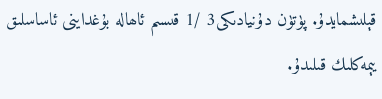قېلىشمايدۇ. پۈتۈن دۇنيادىكى3 /1 قىسىم ئاھالە بۇغداينى ئاساسلىق يېمەكلىك قىلىدۇ.